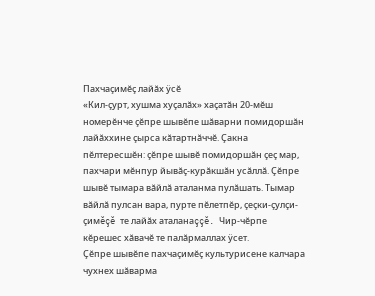Пахчаçимĕç лайăх ÿсĕ
«Кил-çурт, хушма хуçалăх» хаçатăн 20-мĕш номерĕнче çĕпре шывĕпе шăварни помидоршăн лайăххине çырса кăтартнăччĕ. Çакна пĕлтересшĕн: çĕпре шывĕ помидоршăн çеç мар, пахчари мĕнпур йывăç-курăкшăн усăллă. Çĕпре шывĕ тымара вăйлă аталанма пулăшать. Тымар вăйлă пулсан вара, пурте пĕлетпĕр, çеçки-çулçи-çимĕçĕ те лайăх аталанаççĕ. Чир-чĕрпе кĕрешес хăвачĕ те палăрмаллах ÿсет.
Çĕпре шывĕпе пахчаçимĕç культурисене калчара чухнех шăварма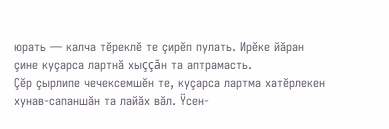юрать — калча тĕреклĕ те çирĕп пулать. Ирĕке йăран çине куçарса лартнă хыççăн та аптрамасть.
Çĕр çырлипе чечексемшĕн те, куçарса лартма хатĕрлекен хунав-сапаншăн та лайăх вăл. Ÿсен-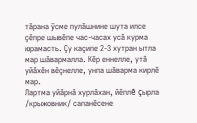тăрана ÿсме пулăшнине шута илсе çĕпре шывĕпе час-часах усă курма юрамасть. Çу каçипе 2-3 хутран ытла мар шăвармалла. Кĕр еннелле, утă уйăхĕн вĕçнелле, унпа шăварма кирлĕ мар.
Лартма уйăрнă хурлăхан, йĕплĕ çырла /крыжовник/ сапанĕсене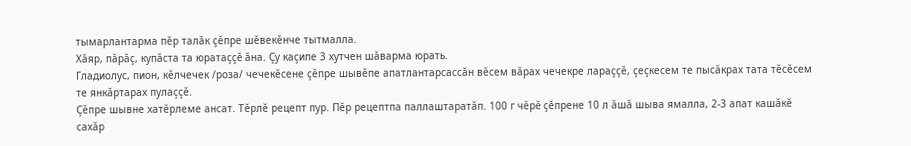тымарлантарма пĕр талăк çĕпре шĕвекĕнче тытмалла.
Хăяр, пăрăç, купăста та юратаççĕ ăна. Çу каçипе 3 хутчен шăварма юрать.
Гладиолус, пион, кĕлчечек /роза/ чечекĕсене çĕпре шывĕпе апатлантарсассăн вĕсем вăрах чечекре лараççĕ, çеçкесем те пысăкрах тата тĕсĕсем те янкăртарах пулаççĕ.
Çĕпре шывне хатĕрлеме ансат. Тĕрлĕ рецепт пур. Пĕр рецептпа паллаштаратăп. 100 г чĕрĕ çĕпрене 10 л ăшă шыва ямалла, 2-3 апат кашăкĕ сахăр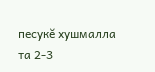песукĕ хушмалла та 2-3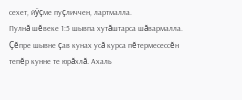сехет, йÿçме пуçличчен, лартмалла.
Пулнă шĕвеке 1:5 шывпа хутăштарса шăвармалла. Çĕпре шывне çав кунах усă курса пĕтермесессĕн тепĕр кунне те юрăхлă. Ахаль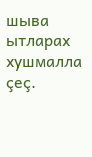шыва ытларах хушмалла çеç.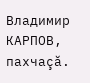Владимир КАРПОВ,
пахчаçă.